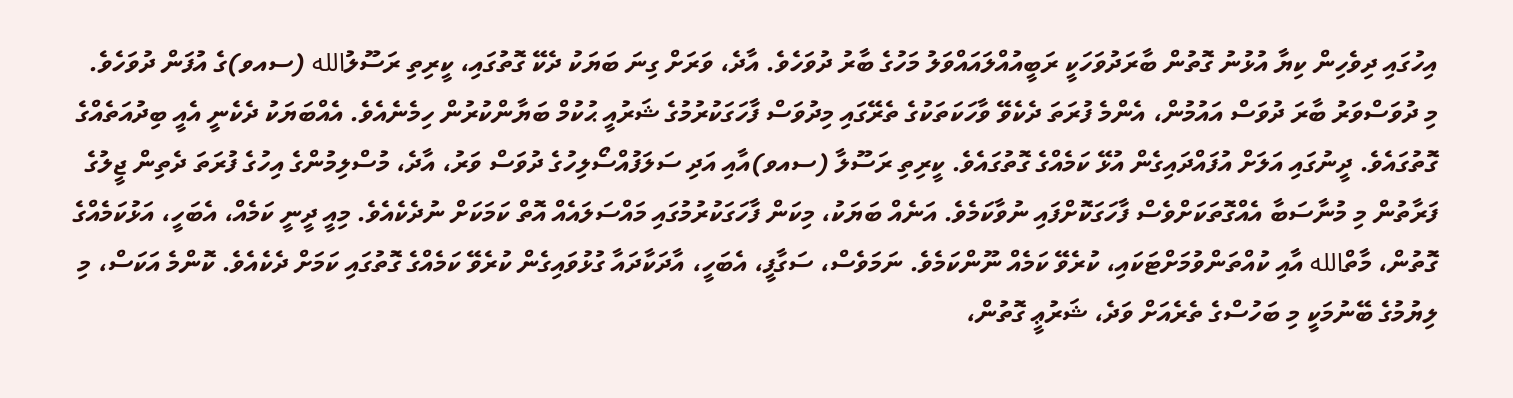އިހުގައި ދިވެހިން ކިޔާ އުޅުނު ގޮތުން ބާރަދުވަހަކީ ރަބީއުއްލައައްވަލު މަހުގެ ބާރު ދުވަހެވެ. އާދެ، ވަރަށް ގިނަ ބަޔަކު ދެކޭ ގޮތުގައި، ކީރިތި ރަސޫލުالله (ސއވ)ގެ އުފަން ދުވަހެވެ. މި ދުވަސްވަރު ބާރަ ދުވަސް އައުމުން، އެންމެ ފުރަތަ ދެކެވޭ ވާހަކަތަކުގެ ތެރޭގައި މިދުވަސް ފާހަގަކުރުމުގެ ޝަރުއީ ޙުކުމް ބަޔާންކުރުން ހިމެނެއެވެ. އެއްބަޔަކު ދެކެނީ އެއީ ބިދުއަތެއްގެ ގޮތުގައެވެ. ދީނުގައި އަލަށް އުފައްދައިގެން އުޅޭ ކަމެއްގެ ގޮތުގައެވެ. ކީރިތި ރަސޫލާ (ސއވ)އާއި އަދި ސަލަފުއްސޯލިހުގެ ދުވަސް ވަރު، އާދެ، މުސްލިމުންގެ އިހުގެ ފުރަތަ ދެތިން ޖީލުގެ ފަރާތުން މި މުނާސަބާ އެއްގޮތަކަށްވެސް ފާހަގަކޮށްފައި ނުވާކަމެވެ. އަނެއް ބަޔަކު، މިކަން ފާހަގަކުރުމުގައި މައްސަލައެއް އޮތް ކަމަކަށް ނުދެކެއެވެ. މިއީ ދީނީ ކަމެއް، އެބަހީ، އަޅުކަމެއްގެ ގޮތުން، މާތްالله އާއި ކުއްތަންވުމަށްޓަކައި، ކުރެވޭ ކަމެއް ނޫންކަމެވެ. ނަމަވެސް، ސަގާފީ، އެބަހީ، އާދަކާދައާ ގުޅުވައިގެން ކުރެވޭ ކަމެއްގެ ގޮތުގައި ކަމަށް ދެކެއެވެ. ކޮންމެ އަކަސް، މި ލިޔުމުގެ ބޭނުމަކީ މި ބަހުސްގެ ތެރެއަށް ވަދެ، ޝަރުޢީ ގޮތުން،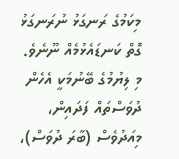މިކަމުގެ ރަނގަޅު ނުރަނގަޅު ގޮތް ކަނޑައެޅުމެއް ނޫނެވެ. މި ލިޔުމުގެ ބޭނުމަކީ އެހެން ދުވަސްތައް ފަދައިން، މިއަދުވެސް (ބާރަ ދުވަސް)،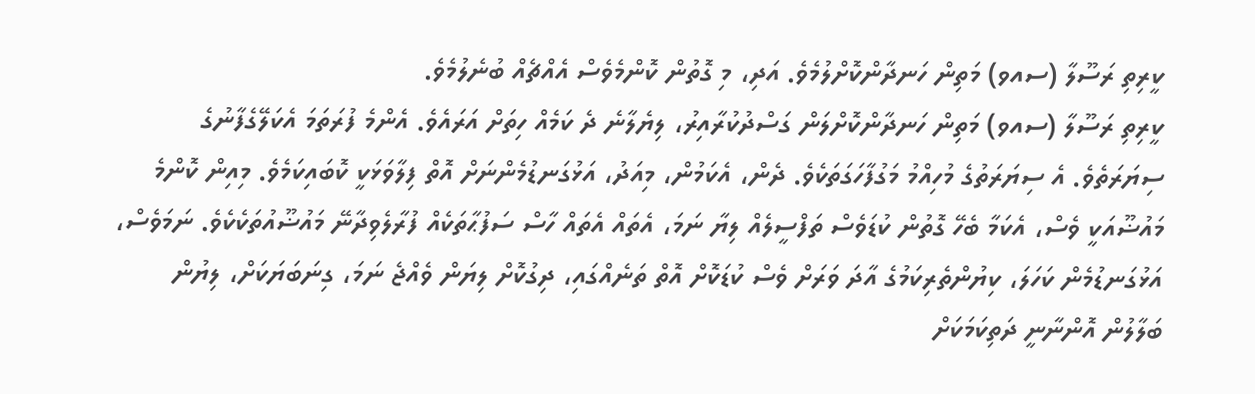ކީރިތި ރަސޫލާ (ސއވ) މަތިން ހަނދާންކޮށްލުމެވެ. އަދި، މި ގޮތުން ކޮންމެވެސް އެއްޗެއް ބުނެލުމެވެ.
ކީރިތި ރަސޫލާ (ސއވ) މަތިން ހަނދާންކޮށްލަން ގަސްދުކުރާއިރު، ލިޔެލާނެ ދެ ކަމެއް ހިތަށް އަރައެވެ. އެންމެ ފުރަތަމަ އެކަލޭގެފާނުގެ ސިޔަރަތެވެ. އެ ސިޔަރަތުގެ މުހިއްމު މަގުފާހަގަތަކެވެ. ދެން، އެކަމުން، މިއަދު، އަޅުގަނޑުމެންނަށް އޮތް ފިލާވަޅަކީ ކޮބައިކަމެވެ. މިއިން ކޮންމެ މައުޟޫއަކީ ވެސް، އެކަމާ ބެހޭ ގޮތުން ކުޑަވެސް ތަފްސީލެއް ލިޔާ ނަމަ، އެތައް އެތައް ހާސް ސަފުޙާތަކެއް ފުރާލެވިދާނޭ މައުޟޫއުތަކެކެވެ. ނަމަވެސް، އަޅުގަނޑުމެން ކަހަލަ، ކިޔުންތެރިކަމުގެ އާދަ ވަރަށް ވެސް ކުޑަކޮށް އޮތް ތަނެއްގައި، ދިގުކޮށް ލިޔަން ވެއްޖެ ނަމަ، ގިނަބަޔަކަށް، ލިޔުން ބަލާލުން އޮންނާނީ ދަތިކަމަކަށް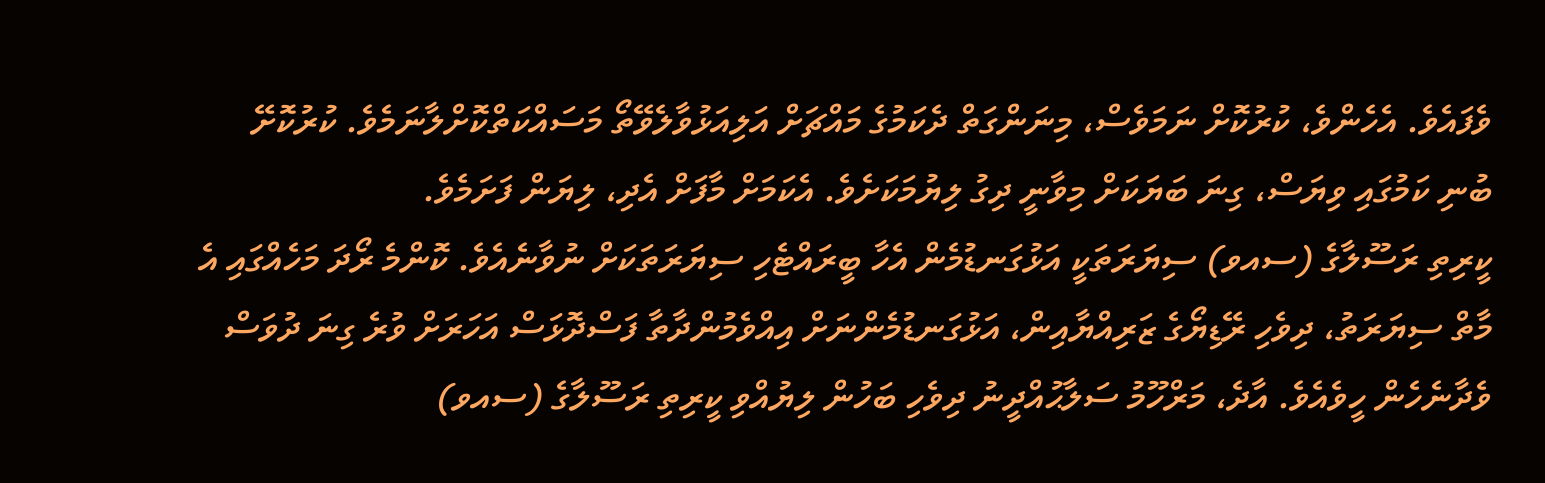ވެފައެވެ. އެހެންވެ، ކުރުކޮށް ނަމަވެސް، މިނަންގަތް ދެކަމުގެ މައްޗަށް އަލިއަޅުވާލެވޭތޯ މަސައްކަތްކޮށްލާނަމެވެ. ކުރުކޮށޭ ބުނި ކަމުގައި ވިޔަސް، ގިނަ ބަޔަކަށް މިވާނީ ދިގު ލިޔުމަކަށެވެ. އެކަމަށް މާފަށް އެދި، ލިޔަން ފަށަމެވެ.
ކީރިތި ރަސޫލާގެ (ސއވ) ސިޔަރަތަކީ އަޅުގަނޑުމެން އެހާ ބީރައްޓެހި ސިޔަރަތަކަށް ނުވާނެއެވެ. ކޮންމެ ރޯދަ މަހެއްގައި އެ މާތް ސިޔަރަތު، ދިވެހި ރޭޑިޔޯގެ ޒަރިއްޔާއިން، އަޅުގަނޑުމެންނަށް އިއްވެމުންދާތާ ފަސްދޮޅަސް އަހަރަށް ވުރެ ގިނަ ދުވަސް ވެދާނެހެން ހީވެއެވެ. އާދެ، މަރްހޫމު ސަލާޙުއްދީނު ދިވެހި ބަހުން ލިޔުއްވި ކީރިތި ރަސޫލާގެ (ސއވ)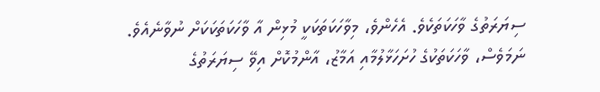ސިޔަރަތުގެ ވާހަކަތަކެވެ. އެހެންވެ، މިވާހަކަތަކަކީ މުޅިން އާ ވާހަކަތަކަކަށް ނުވާނެއެވެ. ނަމަވެސް، ވާހަކަތަކުގެ ހުށަހަޅާލުމާއި އަމާޒު، އާންމުކޮށް އިވޭ ސިޔަރަތުގެ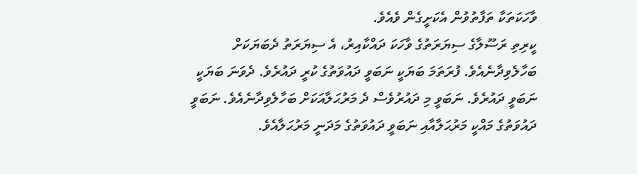ވާހަކަތަކާ ތަފާތުވުން އެކަށީގެން ވެއެވެ.
ކީރިތި ރަސޫލާގެ ސިޔަރަތުގެ ވާހަކަ ދައްކާއިރު، އެ ސިޔަރަތު ދެބަޔަކަށް ބަހާލެވިދާނެއެވެ. ފުރަތަމަ ބަޔަކީ ނަބަވީ ދައުވަތުގެ ކުރީ ދައުރެވެ. ދެވަނަ ބަޔަކީ ނަބަވީ ދައުރެވެ. ނަބަވީ މި ދައުރުވެސް ދެ މަރުޙަލާއަކަށް ބަހާލެވިދާނެއެވެ. ނަބަވީ ދައުވަތުގެ މައްކީ މަރުޙަލާއާއި ނަބަވީ ދައުވަތުގެ މަދަނީ މަރުޙަލާއެވެ.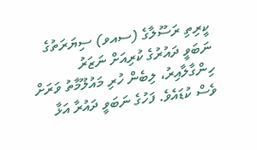ކީރިތި ރަސޫލާގެ (ސއވ) ސިޔަރަތުގެ ނަބަވީ ދައުރުގެ ކުރިއަށް ނަޒަރު ހިންގާލާއިރު، ލިބެން ހުރި މައުލޫމާތު ވަރަށް ވެސް ކުޑައެވެ. ފަހުގެ ނަބަވީ ދައުރާ އަޅާ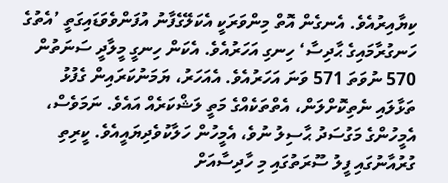ކިޔާއިރުއެވެ. އެނގެން އޮތް މިންވަރަކީ އެކަލޭގެފާނު އުފަންވެވަޑައިގަތީ ’އެތުގެ ހަނގުރާމައިގެ ޙާދިސާ‘ ހިނގި އަހަރުއެވެ. އެކަން ހިނގީ މީލާދީ ސަނަތުން 570 ނުވަތަ 571 ވަނަ އަހަރުއެވެ. އެއަހަރު، ޔަމަނުކަރައިން ގެފުޅު ތަޅާލައި ނެތިކޮށްލަން، އެތްތަކެއްގެ މަތީ ލަޝްކަރެއް އައެވެ. ނަމަވެސް، އެމީހުންގެ މަގުސަދު ޙާސިލު ނުވެ، އެމީހުން ހަލާކުވެދިޔައީއެވެ. ކީރިތި ގުރުއާނުގައި ފީލު ސޫރަތުގައި މި ހާދިސާއަށް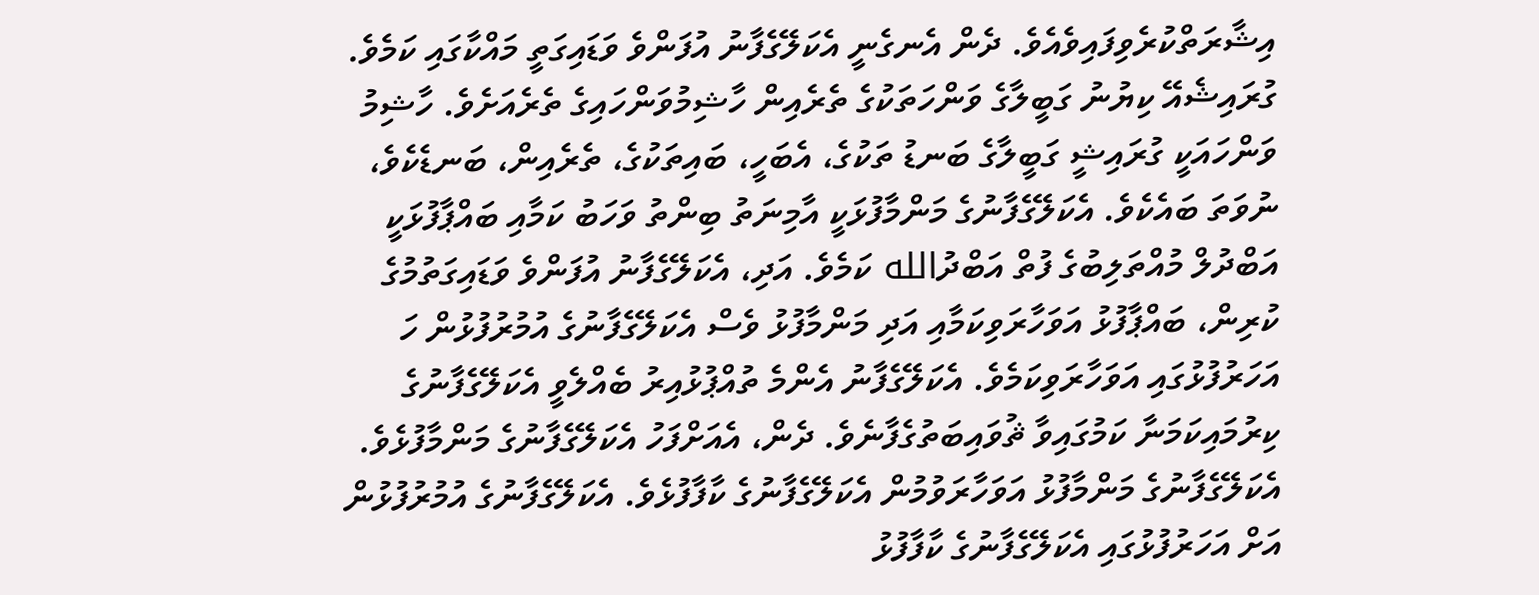އިޝާރަތްކުރެވިފައިވެއެވެ. ދެން އެނގެނީ އެކަލޭގެފާނު އުފަންވެ ވަޑައިގަތީ މައްކާގައި ކަމެވެ.
ގުރައިޝެއޭ ކިޔުނު ގަބީލާގެ ވަންހަތަކުގެ ތެރެއިން ހާޝިމުވަންހައިގެ ތެރެއަށެވެ. ހާޝިމު ވަންހައަކީ ގުރައިޝީ ގަބީލާގެ ބަނޑު ތަކުގެ، އެބަހީ، ބައިތަކުގެ، ތެރެއިން، ބަނޑެކެވެ، ނުވަތަ ބައެކެވެ. އެކަލޭގެފާނުގެ މަންމާފުޅަކީ އާމިނަތު ބިންތު ވަހަބު ކަމާއި ބައްޕާފުޅަކީ އަބްދުލް މުއްތަލިބުގެ ފުތް އަބްދުالله ކަމެވެ. އަދި، އެކަލޭގެފާނު އުފަންވެ ވަޑައިގަތުމުގެ ކުރިން، ބައްޕާފުޅު އަވަހާރަވިކަމާއި އަދި މަންމާފުޅު ވެސް އެކަލޭގެފާނުގެ އުމުރުފުޅުން ހަ އަހަރުފުޅުގައި އަވަހާރަވިކަމެވެ. އެކަލޭގެފާނު އެންމެ ތުއްޕުޅުއިރު ބެއްލެވީ އެކަލޭގެފާނުގެ ކިރުމައިކަމަނާ ކަމުގައިވާ ޘުވައިބަތުގެފާނެވެ. ދެން، އެއަށްފަހު އެކަލޭގެފާނުގެ މަންމާފުޅެވެ. އެކަލޭގެފާނުގެ މަންމާފުޅު އަވަހާރަވުމުން އެކަލޭގެފާނުގެ ކާފާފުޅެވެ. އެކަލޭގެފާނުގެ އުމުރުފުޅުން އަށް އަހަރުފުޅުގައި އެކަލޭގެފާނުގެ ކާފާފުޅު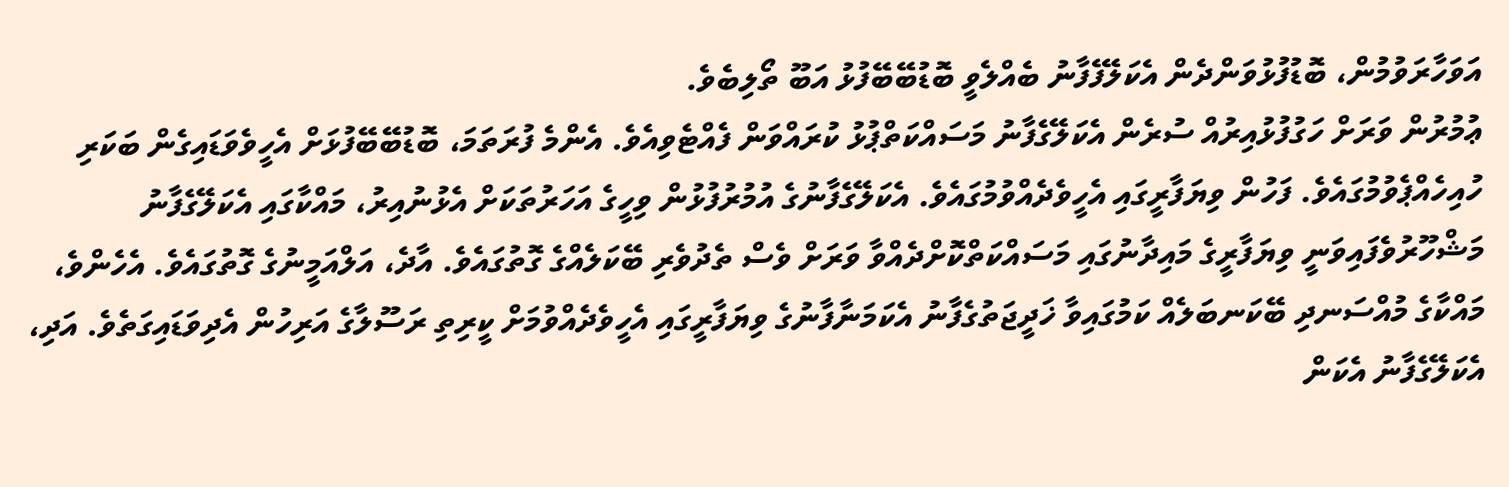އަވަހާރަވުމުން، ބޮޑުފުޅުވަންދެން އެކަލޭފެފާނު ބެއްލެވީ ބޮޑުބޭބޭފުޅު އަބޫ ތޯލިބެވެ.
ޢުމުރުން ވަރަށް ހަގުފުޅުއިރުއް ސުރެން އެކަލޭގެފާނު މަސައްކަތްޕުޅު ކުރައްވަން ފެއްޓެވިއެވެ. އެންމެ ފުރަތަމަ، ބޮޑުބޭބޭފުޅަށް އެހީވެވަޑައިގެން ބަކަރި ހުއިހެއްޕެވުމުގައެވެ. ފަހުން ވިޔަފާރީގައި އެހީވެދެއްވުމުގައެވެ. އެކަލޭގެފާނުގެ އުމުރުފުޅުން ވިހީގެ އަހަރުތަކަށް އެޅުނުއިރު، މައްކާގައި އެކަލޭގެފާނު މަޝްހޫރުވެފައިވަނީ ވިޔަފާރީގެ މައިދާނުގައި މަސައްކަތްކޮށްދެއްވާ ވަރަށް ވެސް ތެދުވެރި ބޭކަލެއްގެ ގޮތުގައެވެ. އާދެ، އަލްއަމީނުގެ ގޮތުގައެވެ. އެހެންވެ، މައްކާގެ މުއްސަނދި ބޭކަނބަލެއް ކަމުގައިވާ ޚަދީޖަތުގެފާނު އެކަމަނާފާނުގެ ވިޔަފާރީގައި އެހީވެދެއްވުމަށް ކީރިތި ރަސޫލާގެ އަރިހުން އެދިވަޑައިގަތެވެ. އަދި، އެކަލޭގެފާނު އެކަން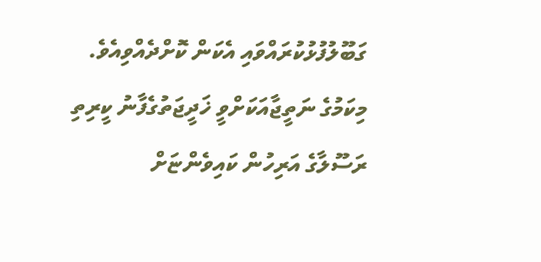ގަބޫލުފުޅުކުރައްވައި އެކަން ކޮށްދެއްވިއެވެ. މިކަމުގެ ނަތީޖާއަކަށްވީ ޚަދީޖަތުގެފާނު ކީރިތި ރަސޫލާގެ އަރިހުން ކައިވެންޏަށް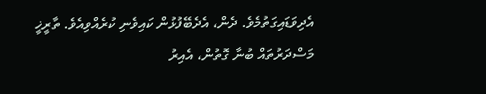އެދިވަޑައިގަތުމެވެ. ދެން، އެދެބޭފުޅުން ކައިވެނި ކުރެއްވިއެވެ. ތާރީޚީ މަސްދަރުތައް ބުނާ ގޮތުން، އެއިރު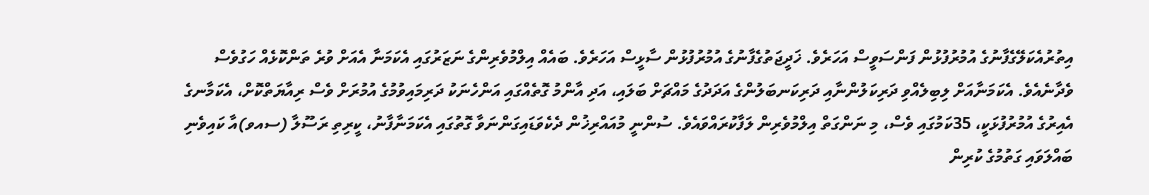އިތުރުއެކަލޭގެފާނުގެ އުމުރުފުޅުން ފަންސަވީސް އަހަރެވެ. ޚަދީޖަތުގެފާނުގެ އުމުރުފުޅުން ސާޅީސް އަހަރެވެ. ބައެއް އިލްމުވެރިންގެ ނަޒަރުގައި އެކަމަނާ އެއަށް ވުރެ ތަންކޮޅެއް ހަގުވެސް ވެދާނެއެވެ. އެކަމަނާއަށް ލިބިލެއްވި ދަރިކަލުންނާއި ދަރިކަނބަލުންގެ އަދަދުގެ މައްޗަށް ބަލައި، އަދި އާންމު ގޮތެއްގައި އަންހެނަކު ދަރިމައިވުމުގެ އުމުރަށް ވެސް ރިއާޔަތްކޮށް، އެކަމާނގެ އެއިރުގެ އުމުރުފުޅަކީ، 35ކަމުގައި ވެސް، މި ނަންގަތް އިލްމުވެރިން ލަފާކުރައްވައެވެ. ސުންނީ މުއައްރިޚުން ދެކެވަޑައިގަންނަވާ ގޮތުގައި އެކަމަނާފާނު، ކީރިތި ރަސޫލާ (ސއވ)އާ ކައިވެނި ބައްލަވައި ގަތުމުގެ ކުރިން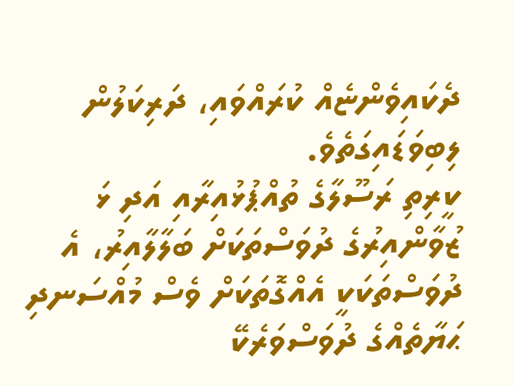ދެކައިވެންޏެއް ކުރައްވައި، ދަރިކަލުން ލިބިވަޑައިގަތެވެ.
ކީރިތި ރަސޫލާގެ ތުއްޕުޅުއިރާއި އަދި ޅަ ޒުވާންއިރުގެ ދުވަސްތަކަށް ބަލާލާއިރު، އެ ދުވަސްތަކަކީ އެއްގޮތަކަށް ވެސް މުއްސަނދި ޙަޔާތެއްގެ ދުވަސްވަރެކޭ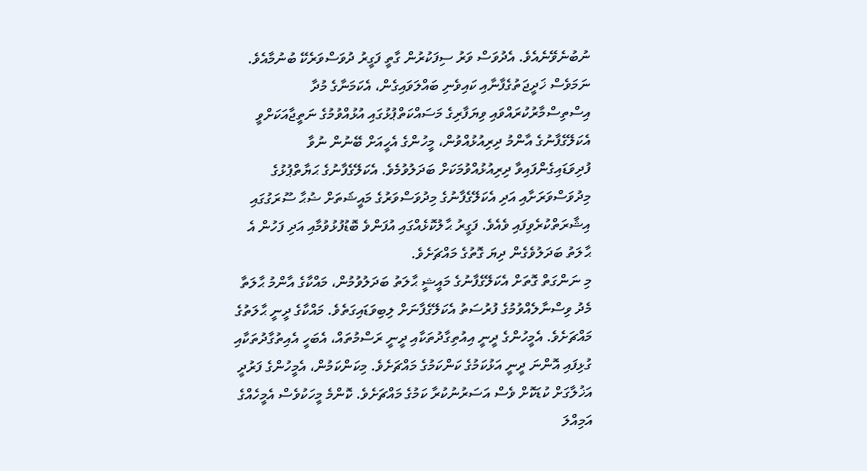ނުބުނެވޭނެއެވެ. އެދުވަސް ވަރު ސިފަކުރުން ގާތީ ފަގީރު ދުވަސްވަރެކޭ ބުނުމާއެވެ. ނަމަވެސް ޚަދީޖަތުގެފާނާއި ކައިވެނި ބައްލަވައިގެން، އެކަމަނާގެ މުދާ އިސްތިސްމާރުކުރައްވައި ވިޔަފާރިގެ މަސައްކަތްޕުޅުގައި އުޅުއްވުމުގެ ނަތީޖާއަކަށްވީ އެކަލޭގެފާނުގެ އާންމު ދިރިއުޅުއްވުން، މީހުންގެ އެހީއަށް ބޭނުން ނުވާ ފުދިވަޑައިގެންފައިވާ ދިރިއުޅުއްވުމަކަށް ބަދަލުވުމެވެ. އެކަލޭގެފާނުގެ ޙަޔާތްޕުޅުގެ މިދުވަސްވަރަށާއި އަދި އެކަލޭގެފާނުގެ މިދުވަސްވަރުގެ މައީޝަތަށް ޟުޙާ ސޫރަގުގައި އިޝާރަތްކުރެވިފައި ވެއެވެ. ފަގީރު ޙާލުކޮޅެއްގައި އުފަންވެ ބޮޑުފުޅުވުމާއި އަދި ފަހުން އެ ޙާލަތު ބަދަލުވެގެން ދިޔަ ގޮތުގެ މައްޗަށެވެ.
މި ނަންގަތް ގޮތަށް އެކަލޭގެފާނުގެ މައީޝީ ޙާލަތު ބަދަލުވުމުން، މައްކާގެ އާންމު ޙާލަތާ މެދު ވިސްނާލެއްވުމުގެ ފުރުސަތު އެކަލޭގެފާނަށް ލިބިވަޑައިގަތެވެ. މައްކާގެ ދީނީ ޙާލަތުގެ މައްޗަށެވެ. އެމީހުންގެ ދީނީ އިއުތިގާދުތަކާއި ދީނީ ރަސްމުތައް، އެބަހީ އެއިތުގާދުތަކާއި ގުޅިފައި އޮންނަ ދީނީ އަޅުކަމުގެ ކަންކަމުގެ މައްޗަށެވެ. މިކަންކަމުން، އެމީހުންގެ ފަރުދީ އަޚުލާގަށް ކުޑަކޮށް ވެސް އަސަރުނުކުރާ ކަމުގެ މައްޗަށެވެ. ކޮންމެ މީހަކުވެސް އެމީހެއްގެ އަމިއްލަ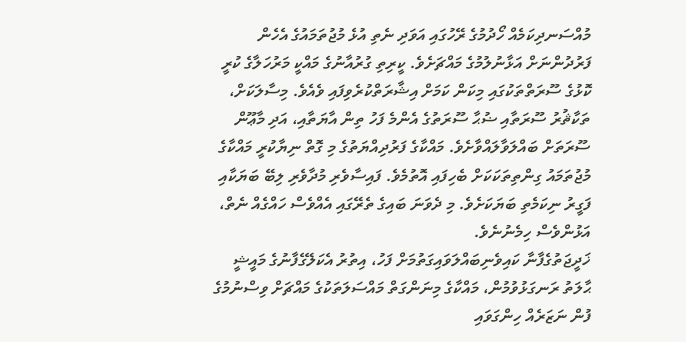މުއްސަނދިކަމެއް ހޯދުމުގެ ރޭހުގައި އަވަދި ނެތި އުޅެ މުޖުތަމައުގެ އެހެން ފަރުދުންނަށް އަޅާނުލުމުގެ މައްޗަށެވެ. ކީރިތި ގުރުއާނުގެ މައްކީ މަރުހަލާގެ ކުރީ ކޮޅުގެ ސޫރަތްތަކުގައި މިކަން ކަމަށް އިޝާރަތްކުރެވިފައި ވެއެވެ. މިސާލަކަށް، ތަކާޘުރު ސޫރަތާއި ޟުޙާ ސޫރަތުގެ އެންމެ ފަހު ތިން އާޔަތާއި، އަދި މާޢޫން ސޫރަތަށް ބައްލަވާލައްވާށެވެ. މައްކާގެ ފަރުދިއްޔަތުގެ މި ގޮތް ނިޔާކުރީ މައްކާގެ މުޖުތަމައު ގިންތިތަކަކަށް ބެހިފައި އޮތުމެވެ. ފައިސާވެރި މުދާވެރި ލިބޭ ބަޔަކާއި ފަގީރު ނިކަމެތި ބަޔަކަށެވެ. މި ދެވަނަ ބައިގެ ތެރޭގައި އެއްވެސް ހައްގެއް ނެތް، އަޅުންވެސް ހިމެނުނެވެ.
ޚަދީޖަތުގެފާނާ ކައިވެނިބައްލަވައިގަތުމަށް ފަހު، އިތުރު އެކަލޭގެފާނުގެ މައީޝީ ޙާލަތު ރަނގަޅުވުމުން، މައްކާގެ މިނަންގަތް މައްސަލަތަކުގެ މައްޗަށް ވިސްނުމުގެ ފުން ނަޒަރެއް ހިންގަވައި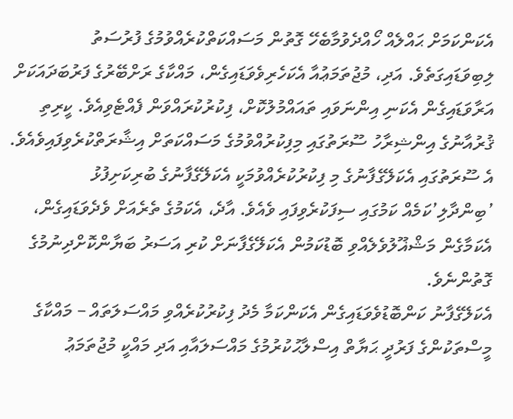އެކަންކަމަށް ޙައްލެއް ހޯއްދެވުމާބެހޭ ގޮތުން މަސައްކަތްކުރެއްވުމުގެ ފުރުސަތު ލިބިވަޑައިގަތެވެ. އަދި، މުޖުތަމަޢުއާ އެކަހެރިވެވަޑައިގެން، މައްކާގެ ރަށްބޭރުގެ ފަރުބަދައަކަށް އަރާވަޑައިގެން އެކަނި އިންނަވައި ތައައްމުލުކޮށް، ފިކުރުކުރައްވަން ފެއްޓެވިއެވެ. ކީރިތި ޤުރުއާނުގެ އިންޝިރާހު ސޫރަތުގައި މިފިކުރުއްވުމުގެ މަސައްކަތަށް އިޝާރަތްކުރެވިފައިވެއެވެ. އެ ސޫރަތުގައި އެކަލޭގެފާނުގެ މި ފިކުރުކުރެއްވުމަކީ އެކަލޭގެފާނުގެ ބުރިކަށިފުޅު ’ބިންދާލި’ކަމެއް ކަމުގައި ސިފަކުރެވިފައި ވެއެވެ. އާދެ، އެކަމުގެ ތެރެއަށް ވެދެވަޑައިގެން، އެކަމާގެން މަޝްޣޫލުވެލެއްވި ބޮޑުކަމުން އެކަލޭގެފާނަށް ކުރި އަސަރު ބަޔާންކޮށްދިނުމުގެ ގޮތުންނެވެ.
އެކަލޭގެފާނު ކަންބޮޑުވެވަޑައިގެން އެކަންކަމާ މެދު ފިކުރުކުރެއްވި މައްސަލަތައް – މައްކާގެ މީސްތަކުންގެ ފަރުދީ ޙަޔާތް އިސްލާޙުކުރުމުގެ މައްސަލައާއި އަދި މައްކީ މުޖުތަމަޢު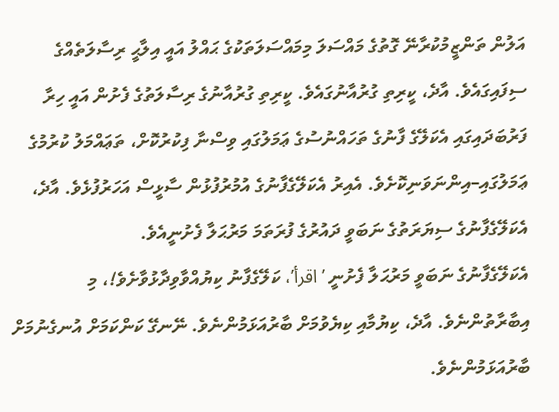އަލުން ތަންޒީމުކުރާނޭ ގޮތުގެ މައްސަލަ މިމައްސަލަތަކުގެ ޙައްލު އައީ އިލާޙީ ރިސާލަތެއްގެ ސިފައިގައެވެ. އާދެ، ކީރިތި ގުރުއާނުގައެވެ. ކީރިތި ގުރުއާނުގެ ރިސާލަތުގެ ފެށުން އައީ ހިރާ ފަރުބަދައިގައި އެކަލޭގެ ފާނުގެ ތަހައްނުސުގެ ޢަމަލުގައި ވިސްނާ ފިކުރުކޮށް، ތަޢައްމަލު ކުރުމުގެ ޢަމަލުގައި–އިންނަވަނިކޮށެވެ. އެއިރު އެކަލޭގެފާނުގެ އުމުރުފުޅުން ސާޅީސް އަހަރުފުޅެވެ. އާދެ، އެކަލޭގެފާނުގެ ސިޔަރަތުގެ ނަބަވީ ދައުރުގެ ފުރަތަމަ މަރުޙަލާ ފެށުނީއެވެ.
އެކަލޭގެފާނުގެ ނަބަވީ މަރުޙަލާ ފެށުނީ ’اقرأ’، ކަލޭގެފާނު ކިޔުއްވާވިދާޅުވާށެވެ!، މި އިބާރާތުންނެވެ. އާދެ، ކިޔުމާއި ކިޔެވުމަށް ބާރުއަޅަމުންނެވެ. ނޭނގޭ ކަންކަމަށް އުނގެނުމަށް ބާރުއަޅަމުންނެވެ.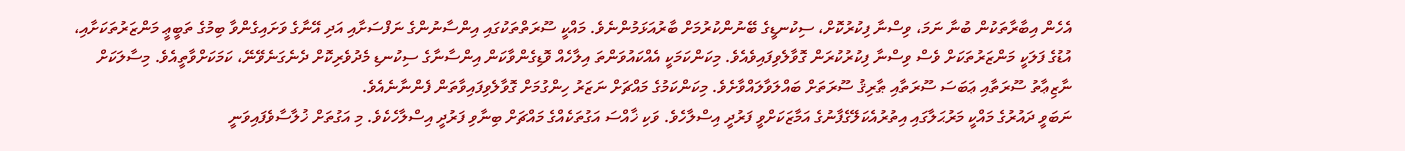އެހެން އިބާރާތަކުން ބުނާ ނަމަ، ވިސްނާ ފިކުރުކޮށް، ސިކުނޑީގެ ބޭނުންކުރުމަށް ބާރުއަޅަމުންނެވެ. މައްކީ ސޫރަތްތަކުގައި އިންސާނުންގެ ނަފްސަށާއި އަދި އޭނާގެ ވަށައިގެންވާ ބިމުގެ ތަބީޢީ މަންޒަރުތަކަށާއި، އުޑުގެ ފަލަކީ މަންޒަރުތަކަށް ވެސް ވިސްނާ ފިކުރުކުރަން ގޮވާލެވިފައިވެއެވެ. މިކަންކަމަކީ އެއްކައުވަންތަ އިލާހެއް ވޮޑިގެންވާކަން އިންސާނާގެ ސިކުނޑި މެދުވެރިކޮށް ދެނެގަނެވޭނޭ، ކަމަކަށްވާތީއެވެ. މިސާލަކަށް ނާޒިޢާތު ސޫރަތާއި ޢަބަސަ ސޫރަތާއި ޠާރިޤު ސޫރަތަށް ބައްލަވާލައްވާށެވެ. މިކަންކަމުގެ މައްޗަށް ނަޒަރު ހިންގުމަށް ގޮވާލެވިފައިވާތަން ފެންނާނެއެވެ.
ނަބަވީ ދައުރުގެ މައްކީ މަރުޙަލާގައި އިތުރުއެކަލޭގެފާނުގެ އަމާޒަކަށްވީ ފަރުދީ އިސްލާހެވެ. ވަކި ޚާއްސަ އަގުތަކެއްގެ މައްޗަށް ބިނާވި ފަރުދީ އިސްލާހެކެވެ. މި އަގުތަށް ޚުލާސާވެފައިވަނީ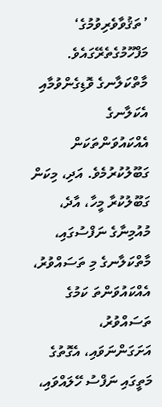’ތަޤުވާވެރިވުމުގެ‘ މަފްހޫމުގެތެރޭގައެވެ. މާތްކަލާނގެ ވޮޑިގެންވުމާއި އެކަލާނގެ އެއްކައުވަންތަކަން ގަބޫލުކުރުމެވެ. އަދި، މިކަން ގަބޫލުކުރާ މީހާ، އާދެ، މުއުމިނާގެ ނަފްސުގައި، މާތްކަލާނގެ މި ތަސައްވުރު، އެއްކައުވަންތަ ކަމުގެ ތަސައްވުރު، އަށަގަންނަވައި، އެގޮތުގެ މަތީގައި ނަފްސު ހޭލައްވައި،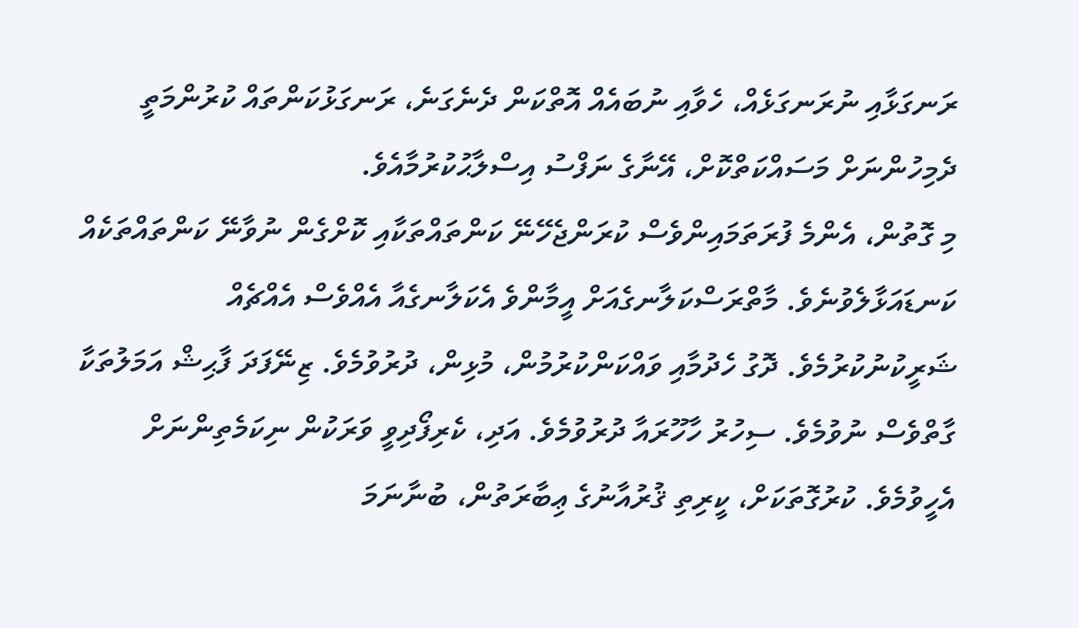ރަނގަޅާއި ނުރަނގަޅެއް، ހެވާއި ނުބައެއް އޮތްކަން ދެނެގަނެ، ރަނގަޅުކަންތައް ކުރުންމަތީ ދެމިހުންނަށް މަސައްކަތްކޮށް، އޭނާގެ ނަފްސު އިސްލާޙުކުރުމާއެވެ.
މި ގޮތުން، އެންމެ ފުރަތަމައިންވެސް ކުރަންޖެހޭނޭ ކަންތައްތަކާއި ކޮށްގެން ނުވާނޭ ކަންތައްތަކެއް ކަނޑައަޅާލެވުނެވެ. މާތްރަސްކަލާނގެއަށް އީމާންވެ އެކަލާނގެއާ އެއްވެސް އެއްޗެއް ޝަރީކުނުކުރުމެވެ. ދޮގު ހެދުމާއި ވައްކަންކުރުމުން، މުޅިން، ދުރުވުމެވެ. ޒިނޭފަދަ ފާޙިޝް އަމަލުތަކާ ގާތްވެސް ނުވުމެވެ. ސިހުރު ހާހޫރައާ ދުރުވުމެވެ. އަދި، ކެރިފޯދިވީ ވަރަކުން ނިކަމެތިންނަށް އެހީވުމެވެ. ކުރުގޮތަކަށް، ކީރިތި ޤުރުއާނުގެ ޢިބާރަތުން، ބުނާނަމަ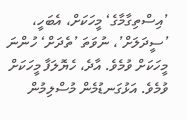’އިސްތިގާމާގެ‘ މީހަކަށް، އެބަހީ، ’ސީދަލަށް’، ނުވަތަ ’ތެދަށް‘ ހުންނަ މީހަކަށް ވުމެވެ. އާދެ، ހެޔޮލަފާ މީހަކަށް ވުމެވެ. އަޅުގަނޑުމެން މުސްލިމުން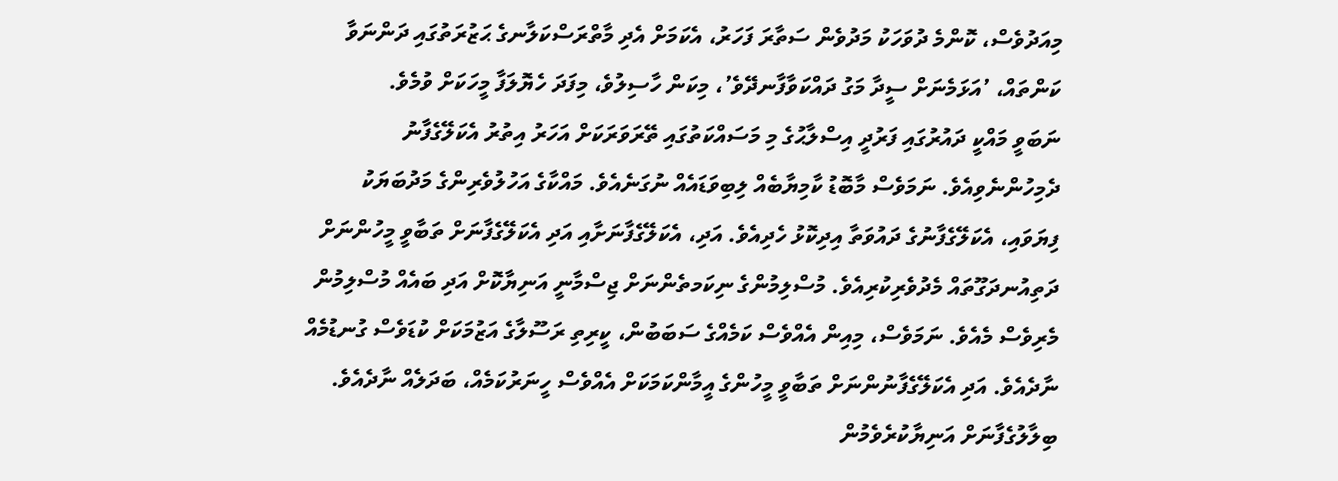މިއަދުވެސް، ކޮންމެ ދުވަހަކު މަދުވެން ސަތާރަ ފަހަރު، އެކަމަށް އެދި މާތްރަސްކަލާނގެ ޙަޒުރަތުގައި ދަންނަވާ ކަންތައް، ’އަޅަމެނަށް ސީދާ މަގު ދައްކަވާފާނދޭވެ’، މިކަން ހާސިލުވެ، މިފަދަ ހެޔޮލަފާ މީހަކަށް ވުމެވެ.
ނަބަވީ މައްކީ ދައުރުގައި ފަރުދީ އިސްލާޙުގެ މި މަސައްކަތުގައި ތޭރަވަރަކަށް އަހަރު އިތުރު އެކަލޭގެފާނު ދެމިހުންނެވިއެވެ. ނަމަވެސް މާބޮޑު ކާމިޔާބެއް ލިބިވަޑައެއް ނުގަނެއެވެ. މައްކާގެ އަހުލުވެރިންގެ މަދުބަޔަކު ފިޔަވައި، އެކަލޭގެފާނުގެ ދައުވަތާ އިދިކޮޅު ހެދިއެވެ. އަދި، އެކަލޭގެފާނަށާއި އަދި އެކަލޭގެފާނަށް ތަބާވީ މީހުންނަށް ދަތިއުނދަގޫތައް މެދުވެރިކުރިއެވެ. މުސްލިމުންގެ ނިކަމތެންނަށް ޖިސްމާނީ އަނިޔާކޮށް އަދި ބައެއް މުސްލިމުން މެރިވެސް މެއެވެ. ނަމަވެސް، މިއިން އެއްވެސް ކަމެއްގެ ސަބަބުން، ކީރިތި ރަސޫލާގެ އަޒުމަކަށް ކުޑަވެސް ގުނޑުމެއް ނާދެއެވެ. އަދި އެކަލޭގެފާނުންނަށް ތަބާވީ މީހުންގެ އީމާންކަމަކަށް އެއްވެސް ހީނަރުކަމެއް، ބަދަލެއް ނާދެއެވެ. ބިލާލުގެފާނަށް އަނިޔާކުރެވެމުން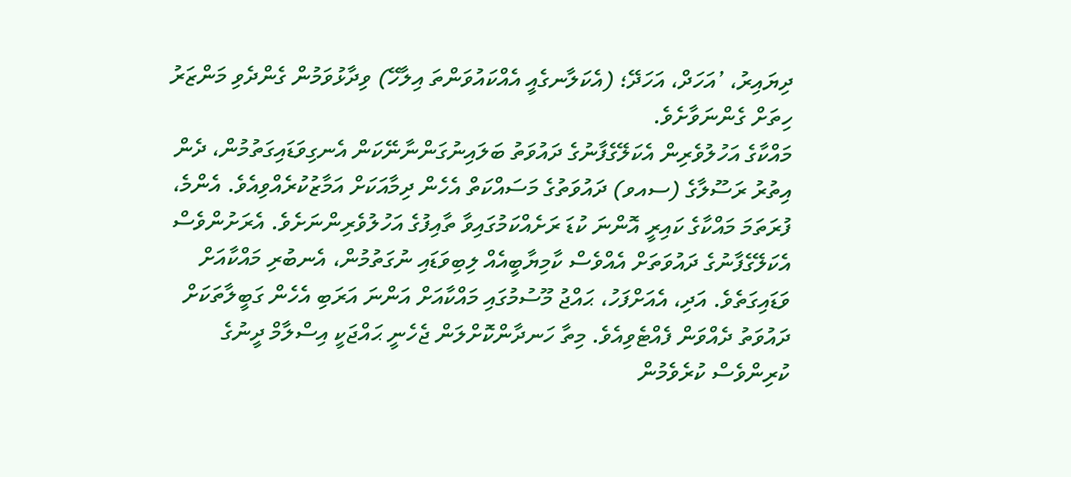ދިޔައިރު، ’އަހަދް، އަހަދޭ؛ (އެކަލާނގެއީ އެއްކައުވަންތަ އިލާހޭ) ވިދާޅުވަމުން ގެންދެވި މަންޒަރު ހިތަށް ގެންނަވާށެވެ.
މައްކާގެ އަހުލުވެރިން އެކަލޭގެފާނުގެ ދައުވަތު ބަލައިނުގަންނާނޭކަން އެނގިވަޑައިގަތުމުން، ދެން އިތުރު ރަސޫލާގެ (ސއވ) ދައުވަތުގެ މަސައްކަތް އެހެން ދިމާއަކަށް އަމާޒުކުރެއްވިއެވެ. އެންމެ، ފުރަތަމަ މައްކާގެ ކައިރީ އޮންނަ ކުޑަ ރަށެއްކަމުގައިވާ ތާއިފުގެ އަހުލުވެރިންނަށެވެ. އެރަށުންވެސް އެކަލޭގެފާނުގެ ދައުވަތަށް އެއްވެސް ކާމިޔާބީއެއް ލިބިވަޑައި ނުގަތުމުން، އެނބުރި މައްކާއަށް ވަޑައިގަތެވެ. އަދި، އެއަށްފަހު، ޙައްޖު މޫސުމުގައި މައްކާއަށް އަންނަ އަރަބި އެހެން ގަބީލާތަކަށް ދައުވަތު ދެއްވަން ފެއްޓެވިއެވެ. މިތާ ހަނދާންކޮށްލަން ޖެހެނީ ޙައްޖަކީ އިސްލާމް ދީނުގެ ކުރިންވެސް ކުރެވެމުން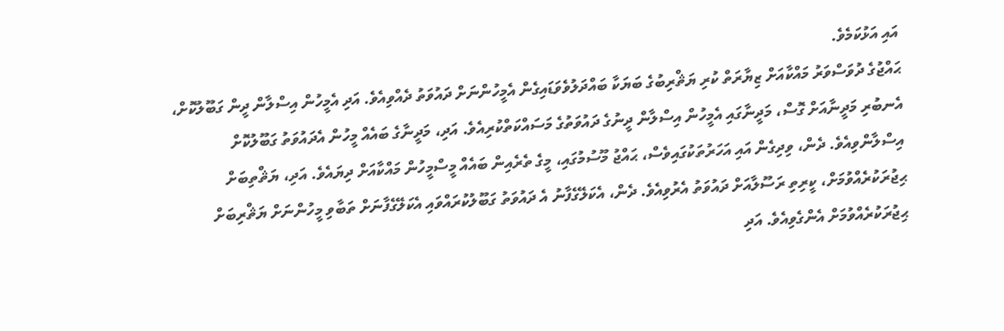އައި އަޅުކަމެވެ.
ޙައްޖުގެ ދުވަސްވަރު މައްކާއަށް ޒިޔާރަތް ކުރި ޔަޘްރިބުގެ ބަޔަކާ ބައްދަލުވެވަޑައިގެން އެމީހުންނަށް ދައުވަތު ދެއްވިއެވެ. އަދި އެމީހުން އިސްލާން ދީން ގަބޫލުކޮށް، އެނބުރި މަދީނާއަށް ގޮސް، މަދީނާގައި އެމީހުން އިސްލާން ދީނުގެ ދައުވަތުގެ މަސައްކަތްކުރިއެވެ. އަދި، މަދީނާގެ ބައެއް މީހުން އެދައުވަތު ގަބޫލުކޮށް އިސްލާންވިއެވެ. ދެން، ވިދިގެން އައި އަހަރުތަކުގައިވެސް، ޙައްޖު މޫސުމުގައި، މީގެ ތެރެއިން ބައެއް މީސްމީހުން މައްކާއަށް ދިޔައެވެ. އަދި، ޔަޘްތިބަށް ޙިޖުރަކުރެއްވުމަށް، ކީރިތި ރަސޫލާއަށް ދައުވަތު އެރުވިއެވެ. ދެން، އެކަލޭގެފާނު އެ ދައުވަތު ގަބޫލުކުރައްވައި އެކަލޭގެފާނަށް ތަބާވި މީހުންނަށް ޔަޘްރިބަށް ޙިޖުރަކުރެއްވުމަށް އެންގެވިއެވެ. އަދި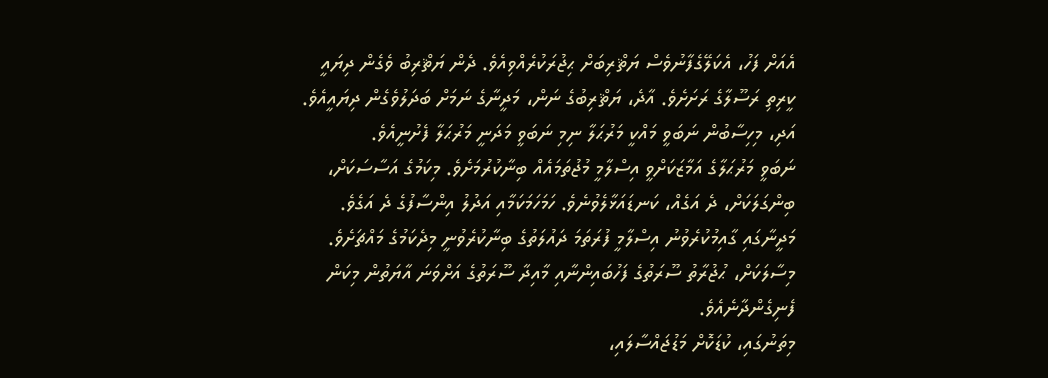އެއަށް ފަހު، އެކަލޭގެފާނުވެސް ޔަޘްރިބަށް ޙިޖުރަކުރެއްވިއެވެ. ދެން ޔަޘްރިބު ވެގެން ދިޔައީ ކީރިތި ރަސޫލާގެ ރަށަށެވެ. އާދެ، ޔަޘްރިބުގެ ނަން، މަދީނާގެ ނަމަށް ބަދަލުވެގެން ދިޔައީއެވެ. އަދި، މިހިސާބުން ނަބަވީ މައްކީ މަރުޙަލާ ނިމި ނަބަވީ މަދަނީ މަރުޙަލާ ފެށުނީއެވެ.
ނަބަވީ މަރުޙަލާގެ އަމާޒަކަށްވީ އިސްލާމީ މުޖުތަމައެއް ބިނާކުރުމަށެވެ. މިކަމުގެ އަސާސަކަށް، ބިންގަލަކަށް، ދެ އަގެއް، ކަނޑައަޅާލެވުނެވެ. ހަމަހަމަކަމާއި އަދުލު އިންސާފުގެ ދެ އަގެވެ. މަދީނާގައި ގާއިމުކުރެވުނު އިސްލާމީ ފުރަތަމަ ދައުލަތުގެ ބިނާކުރެވުނީ މިދެކަމުގެ މައްޗަށެވެ. މިސާލަކަށް، ޙުޖުރާތު ސޫރަތުގެ ފަހުބައިންނާއި މާއިދާ ސޫރަތުގެ އަށްވަނަ އާޔަތުން މިކަން ފެނިގެންދާނެއެވެ.
މިތަނުގައި، ކުޑަކޮށް މަޑުޖައްސާލައި،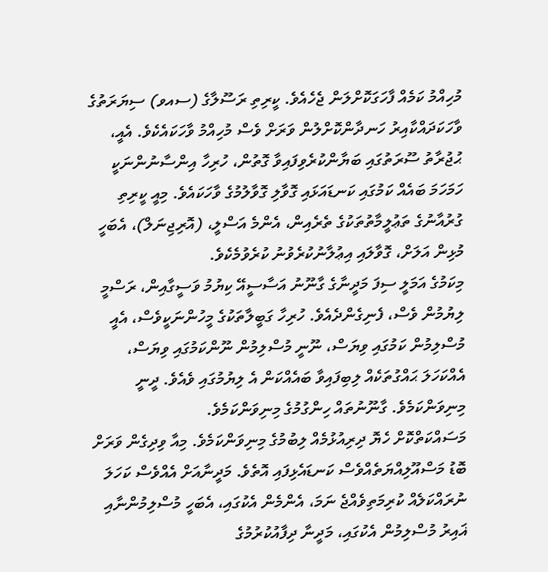މުހިއްމު ކަމެއް ފާހަގަކޮށްލަން ޖެހެއެވެ. ކީރިތި ރަސޫލާގެ (ސއވ) ސިޔަރަތުގެ ވާހަކަދައްކާއިރު ހަނދާންކޮށްލުން ވަރަށް ވެސް މުހިއްމު ވާހަކައެކެވެ. އެއީ، ޙުޖުރާތު ސޫރަތުގައި ބަޔާންކުރެވިފައިވާ ގޮތުން، ހުރިހާ އިންސާނުންނަކީ ހަމަހަމަ ބައެއް ކަމުގައި ކަނޑައަޅައި ގޮވާލި ގޮވާލުމުގެ ވާހަކައެވެ. މިއީ ކީރިތި ގުރުއާނުގެ ތަޢުލީމާތުތަކުގެ ތެރެއިން، އެންމެ އަސްލީ، (އޮރިޖިނަލް)، އެބަހީ މުޅިން އަލަށް، ގޮވާލައި އިޢުލާނުކުރެވުނު ކުރެވުމެކެވެ.
މިކަމުގެ އަމަލީ ސިފަ މަދީނާގެ ގާނޫނު އަސާސީއޭ ކިޔުމު ވަސީގާއިން، ރަސްމީ ލިޔުމުން ވެސް، ފެނިގެންދެއެވެ. ހުރިހާ ގަބީލާތަކުގެ މީހުންނަކީވެސް، އެއީ މުސްލިމުން ކަމުގައި ވިޔަސް، ނޫނީ މުސްލިމުން ނޫންކަމުގައި ވިޔަސް، އެއްކަހަލަ ޙައްގުތަކެއް ލިބިފައިވާ ބައެއްކަން އެ ލިޔުމުގައި ވެއެވެ. ދީނީ މިނިވަންކަމެވެ. ގާނޫނުތައް ހިންގުމުގެ މިނިވަންކަމެވެ.
މަސައްކަތްކޮށް ހެޔޮ ދިރިއުޅުމެއް ލިބުމުގެ މިނިވަންކަމެވެ. މިއާ ވިދިގެން ވަރަށް ބޮޑު މަސްއޫލިއްޔަތެއްވެސް ކަނޑައެޅިފައި އޮތެވެ. މަދީނާއަށް އެއްވެސް ކަހަލަ ނުރައްކަލެއް ކުރިމަތިވެއްޖެ ނަމަ، އެންމެން އެކުގައި، އެބަހީ މުސްލިމުންނާއި ޣައިރު މުސްލިމުން އެކުގައި، މަދީނާ ދިފާއުކުރުމުގެ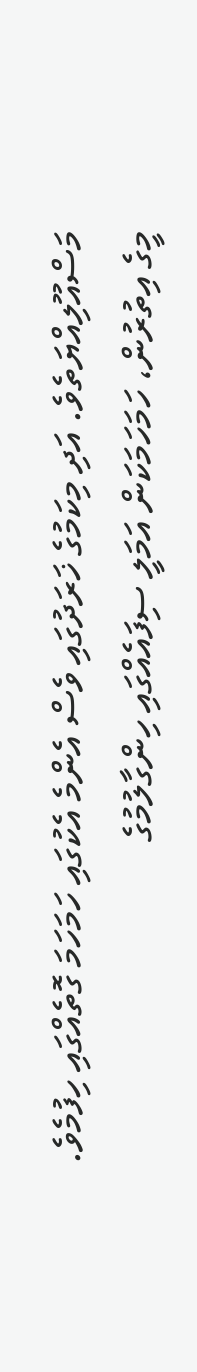މަސްއޫލިއްޔަތެވެ. އަދި މިކަމުގެ ޚަރަދުގައި ވެސް އެންމެ އެކުގައި ހަމަހަމަ ގޮތެއްގައި ހިފުމެވެ.
މީގެ އިތުރުން، ހަމަހަމަކަން އަމަލީ ސިފައެއްގައި ހިންގާލުމުގެ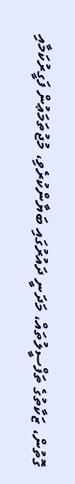ގޮތުން، ޒަކާތުގެ ތަފްސީލުތައް، މަދަނީ ދައުރުގައި ބަޔާންކުރެވި، މުޖުތަމަޢުން ފަގީރުކަމާއި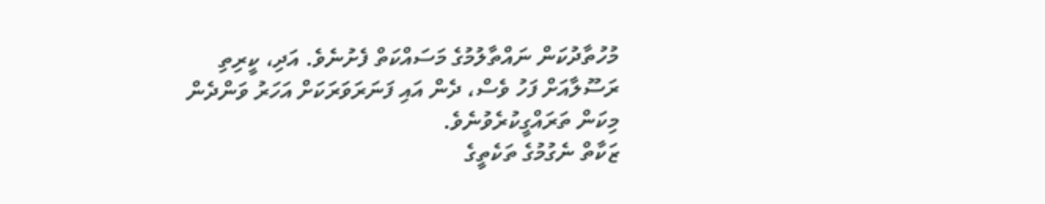މުހުތާދުކަން ނައްތާލުމުގެ މަސައްކަތް ފެށުނެވެ. އަދި، ކީރިތި ރަސޫލާއަށް ފަހު ވެސް، ދެން އައި ފަނަރަވަރަކަށް އަހަރު ވަންދެން މިކަން ތަރައްގީކުރެވުނެވެ.
ޒަކާތް ނެގުމުގެ ތަކެތީގެ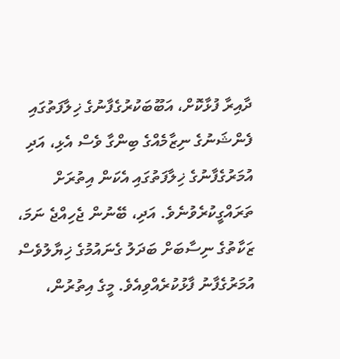ދާއިރާ ފުޅާކޮށް، އަބޫބަކުރުގެފާނުގެ ޚިލާފަތުގައި ފެންޝަނުގެ ނިޒާމެއްގެ ބިންގާ ވެސް އެޅި، އަދި އުމަރުގެފާނުގެ ޚިލާފަތުގައި އެކަން އިތުރަށް ތަރައްގީކުރެވުނެވެ. އަދި، ބޭނުން ޖެހިއްޖެ ނަމަ، ޒަކާތުގެ ނިސާބަށް ބަދަލު ގެނައުމުގެ ޚިޔާލުވެސް އުމަރުގެފާނު ފާޅުކުރެއްވިއެވެ. މީގެ އިތުރުން،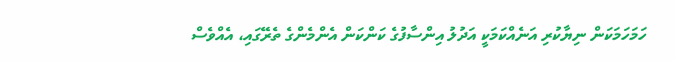ހަމަހަމަކަން ނިޔާކުރި އަނެއްކަމަކީ އަދުލު އިންސާފުގެ ކަންކަން އެންމެންގެ ތެރޭގައި، އެއްވެސް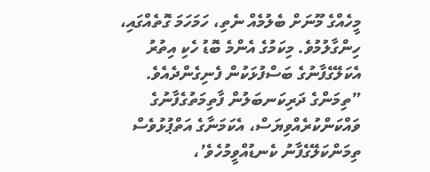މީހެއްގެ މޫނަށް ބެލުމެއް ނެތި، ހަމަހަމަ ގޮތެއްގައި، ހިންގާލުމުވެ. މިކަމުގެ އެންމެ ބޮޑު ހެކި އިތުރު އެކަލޭގެފާނުގެ ބަސްފުޅަކުން ފެނިގެންދެއެވެ. ”ތިމަންގެ ދަރިކަނބަލުން ފާތިމަތުގެފާނުގެ ވައްކަންކުރެއްވިޔަސް، އެކަމަނާގެ އަތްޕުޅުވެސް ތިމަންކަލޭގެފާނު ކެނޑުއްވީމުހެވެ’،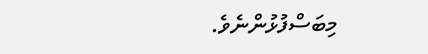މިބަސްފުޅުންނެވެ.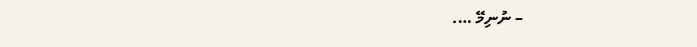– ނުނިމޭ ….